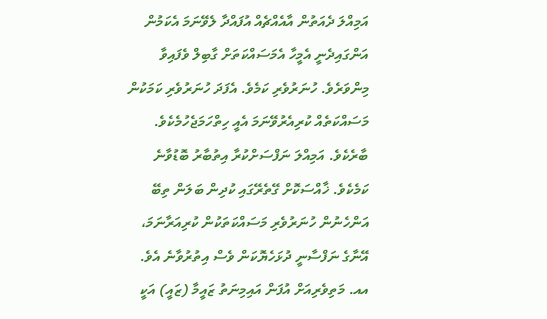އަމިއްލަ ދެއަތުން އާއެއްޗެއް އުފައްދާ ލެވޭނަމަ އެކަމުން އަންގައިދެނީ އެމީހާ އެމަސައްކަތަށް ގާބިލް ވެފައިވާ މިންވަރެވެ. ހުނަރުވެރި ކަމެވެ. އެފަދަ ހުނަރުވެރި ކަމަކުން މަސައްކަތެއް ކުރިއެރުވޭނަމަ އެއީ ހިތްހަމަޖެހުމެކެވެ. ބާރެކެވެ. އަމިއްލަ ނަފްސަށްކުރާ އިތުބާރު ބޮޑުވާނެ ކަމެކެވެ. ޚާއްސަކޮށް ގޭތެރޭގައި ކުދިން ބަލަން ތިބޭ އަންހެނުން ހުނަރުވެރި މަސައްކަތަކުން ކުރިއަރާނަމަ، އޭނާގެ ނަފްސާނީ ދުޅަހެޔޮކަން ވެސް އިތުރުވާނެ އެވެ.
އއ. މަތިވެރިއަށް އުފަން އައިމިނަތު ޒައީމާ (ޒައީ) އަކީ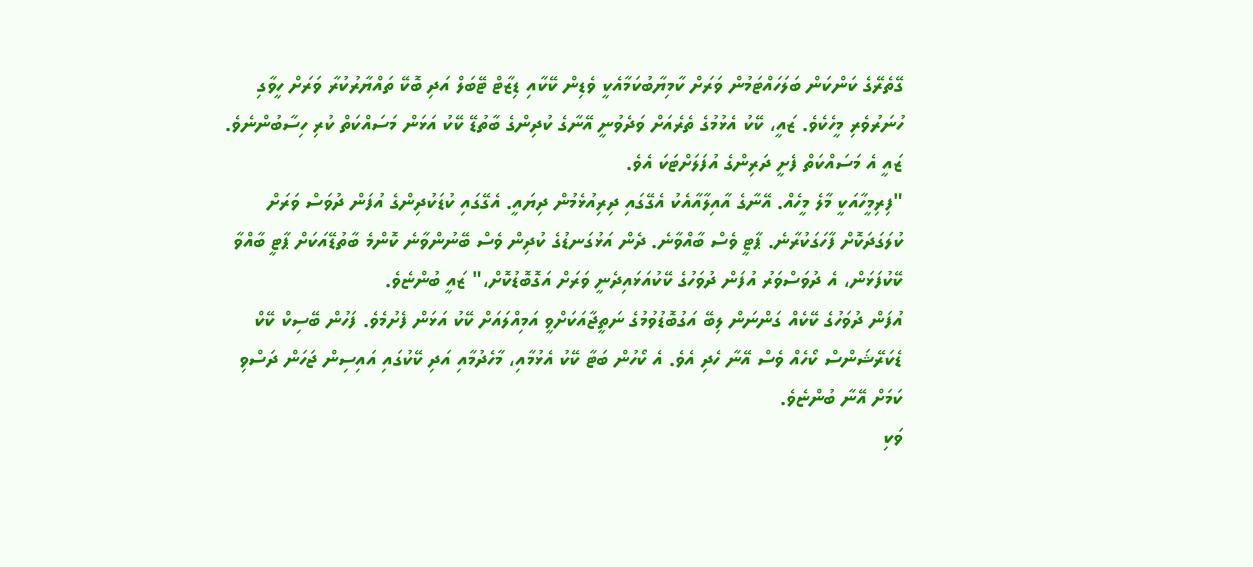ގޭތެރޭގެ ކަންކަން ބަލަހައްޓަމުން ވަރަށް ކާމިޔާބުކަމާއެކީ ވެޑިން ކޭކާއި ޑިޒާޓް ޓޭބަލް އަދި ބޮކޭ ތައްޔާރުކުރާ ވަރަށް ހީވާގި ހުނަރުވެރި މީހެކެވެ. ޒައީ، ކޭކު އެޅުމުގެ ތެރެއަށް ވަދެވުނީ އޭނާގެ ކުދިންގެ ބާތުޑޭ ކޭކު އަޅަން މަސައްކަތް ކުރި ހިސާބުންނެވެ. ޒައީ އެ މަސައްކަތް ފެށީ ދަރިންގެ އުފަލަށްޓަކަ އެވެ.
"ފިރިމީހާއަކީ މާލެ މީހެއް. އޭނާގެ އާއިލާއާއެކު އެގޭގައި ދިރިއުޅެމުން ދިޔައީ. އެގޭގައި ކުޑަކުދިންގެ އުފަން ދުވަސް ވަރަށް ކުލަގަދަކޮށް ފާހަގަކުރާނެ. ޕާޓީ ވެސް ބާއްވާނެ. ދެން އަޅުގަނޑުގެ ކުދިން ވެސް ބޭނުންވާނެ ކޮންމެ ބާތުޑޭއަކަށް ޕާޓީ ބާއްވާ ކޭކުފަޅަން، އެ ދުވަސްވަރު އުފަން ދުވަހުގެ ކޭކުއަޅައިދެނީ ވަރަށް އަގޮބޮޑުކޮށް،" ޒައީ ބުންޏެވެ.
އުފަން ދުވަހުގެ ކޭކެއް ގަންނަން ލިބޭ އަގުބޮޑުވުމުގެ ނަތީޖާއަކަށްވީ އަމިއްލައަށް ކޭކު އަޅަން ފެށުމެވެ. ފަހުން ބޭސިކް ކޭކް ޑެކަރޭޝަންސް ކޯހެއް ވެސް އޭނާ ހެދި އެވެ. އެ ކޯހުން ބަޓާ ކޭކު އެޅުމާއި، މާހެދުމާއި އަދި ކޭކުގައި އައިސިން ޖަހަން ދަސްވި ކަމަށް އޭނާ ބުންޏެވެ.
ވަކި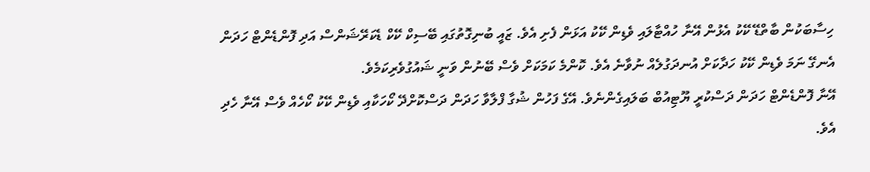ހިސާބަކުން ބާތްޑޭ ކޭކު އެޅުން އޭނާ ހުއްޓާލައި ވެޑިން ކޭކު އަޅަން ފެށި އެވެ. ޒައީ ބުނިގޮތުގައި ބޭސިކް ކޭކް ޑެކަރޭޝަންސް އަދި ފޮންޑެންޓް ހަދަން އެނގޭ ނަމަ ވެޑިން ކޭކު ހަދާކަށް އުނދަގުލެއް ނުވާނެ އެވެ. ކޮންމެ ކަމަކަށް ވެސް ބޭނުން ވަނީ ޝައުގުވެރިކަމެވެ.
އޭނާ ފޮންޑެންޓް ހަދަން ދަސްކުރީ ޔޫޓިއުބް ބަލައިގެންނެވެ. އޭގެ ފަހުން ޝުގާ ފްލާވާ ހަދަން ދަސްކޮށްދޭ ކޯހަކާއި ވެޑިން ކޭކު ކޯހެއް ވެސް އޭނާ ހެދި އެވެ.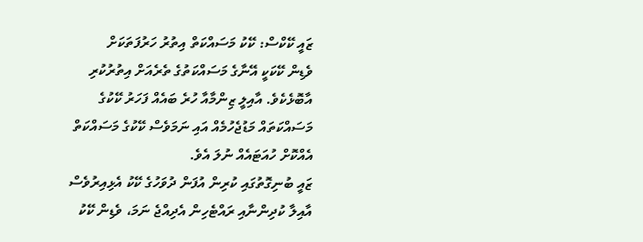ޒައީ ކޭކްސް: ކޭކު މަސައްކަތް އިތުރު ހަރުފަތަކަށް
ވެޑިން ކޭކަކީ އޭނާގެ މަސައްކަތުގެ ތެރެއަށް އިތުރުކުރި އާބޮޅެކެވެ. އާއިލީ ޒިންމާއާ ހުރެ ބައެއް ފަހަރު ކޭކުގެ މަސައްކަތައް މަޑުޖެހުމެއް އައި ނަމަވެސް ކޭކުގެ މަސައްކަތް އެއްކޮށް ހުއަޓައެއް ނުލަ އެވެ.
ޒައީ ބުނިގޮތުގައި ކުރިން އުފަން ދުވަހުގެ ކޭކު އެޅިއިރުވެސް އާއިލާ ކުދިންނާއި ރައްޓެހިން އެދިއްޖެ ނަމަ، ވެޑިން ކޭކު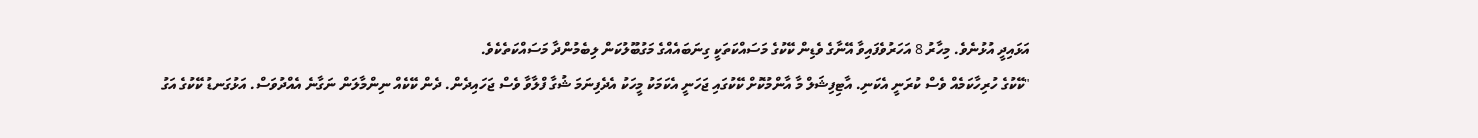އަޅައިދީ އުޅުނެވެ. މިހާރު 8 އަހަރުވެފައިވާ އޭނާގެ ވެޑިން ކޭކުގެ މަސައްކަތަކީ ގިނަބައެއްގެ މަގުބޫލުކަން ލިބެމުންދާ މަސައްކަތެކެވެ.
"ކޭކުގެ ހުރިހާކަމެއް ވެސް ކުރަނީ އެކަނި. އާޓިފިޝަލް މާ އާންމުކޮށް ކޭކުގައި ޖަހަނީ އެކަމަކު މީހަކު އެދެފިނަމަ ޝުގާ ފްލާވާ ވެސް ޖަހައިދެން. ދެން ކޭކެއް ނިންމާލަން ނަގާނެ އެއްދުވަސް. އަޅުގަނޑު ކޭކުގެ އަގު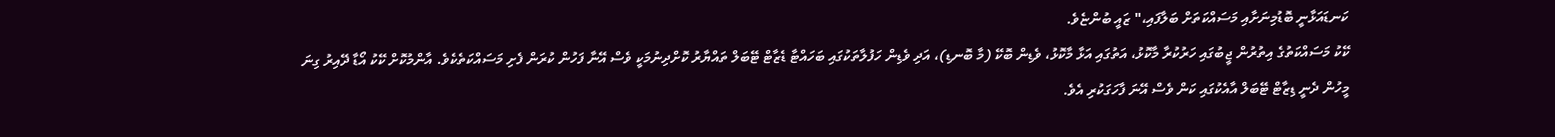ކަނޑައަޅާނީ ބޮޑުމިނަށާއި މަސައްކަތަށް ބަލާފައި،" ޒައީ ބުންޏެވެ.
ކޭކު މަސައްކަތުގެ އިތުރުން ޖީބުގައި ހަރުކުރާ މާކޮޅު، އަތުގައި އަޅާ މާކޮޅު، ވެޑިން ބޮކޭ (މާ ބޮނޑި)، އަދި ވެޑިން ހަފުލާތަކުގައި ބަހައްޓާ ޑެޒާޓް ޓޭބަލް ތައްޔާރު ކޮށްދިނުމަކީ ވެސް އޭނާ ފަހުން ކުރަން ފެށި މަސައްކަތެކެވެ. އާންމުކޮށް ކޭކު އޯޑާ ދޭއިރު ގިނަ މީހުން ދެނީ ޑިޒާޓް ޓޭބަލް އާއެކުގައި ކަން ވެސް އޭނަ ފާހަގަކުރި އެވެ.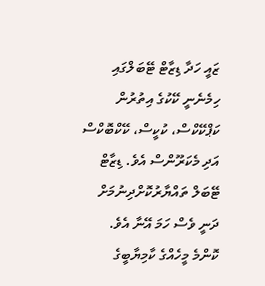ޒައީ ހަދާ ޑިޒާޓް ޓޭބަލްގައި ހިމެނެނީ ކޭކުގެ އިތުރުން ކަޕްކޭކްސް، ކުކީސް، ކޭކްބޮކްސް އަދި މެކަރޫންސް އެވެ. ޑިޒާޓް ޓޭބަލް ތައްޔާރުކޮށްދިނުމަށް ދަނީ ވެސް ހަމަ އޭނާ އެވެ.
ކޮންމެ މީހެއްގެ ކާމިޔާބީގެ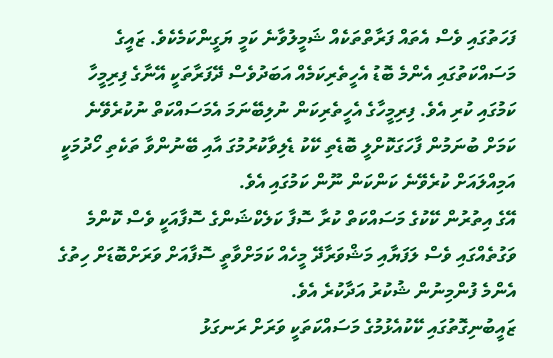ފަހަތުގައި ވެސް އެތައް ފަރާތްތަކެއް ޝަމީލުވާނެ ކަމީ ޔަގީންކަމެކެވެ. ޒައީގެ މަސައްކަތުގައި އެންމެ ބޮޑު އެހީތެރިކަމެއް އަބަދުވެސް ދޭފަރާތަކީ އޭނާގެ ފިރިމީހާ ކަމުގައި ކުރި އެވެ. ފިރިމީހާގެ އެހީތެރިކަން ނުލިބޭނަމަ އެމަސައްކަތް ނުކުރެވޭނެ ކަމަށް ބުނަމުން ފާހަގަކޮށްލީ ބޮޑެތި ކޭކު ޑެލިވާކުރުމުގަ އާއި ބޭނުންވާ ތަކެތި ހޯދުމަކީ އަމިއްލައަށް ކުރެވޭނެ ކަންކަން ނޫން ކަމުގައި އެވެ.
އޭގެ އިތުރުން ކޭކުގެ މަސައްކަތް ކުރާ ސޮފާ ކަލެކްޝަންގެ ސޮފާއަކީ ވެސް ކޮންމެ ވަގުތެއްގައި ވެސް ލަފަޔާއި މަޝްވަރާދޭ މީހެއް ކަމަށްވާތީ ސޮފާއަށް ވަރަށްބޮޑަށް ހިތުގެ އެންމެ ފުންމިނުން ޝުކުރު އަދާކުރެ އެވެ.
ޒައީބުނިގޮތުގައި ކޭކުއެޅުމުގެ މަސައްކަތަކީ ވަރަށް ރަނގަޅު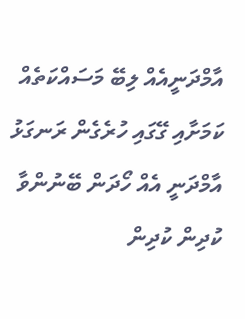އާމްދަނީއެއް ލިބޭ މަސައްކަތެއް ކަމަށާއި ގޭގައި ހުރެގެން ރަނގަޅު އާމްދަނީ އެއް ހޯދަން ބޭނުންވާ ކުދިން ކުދިން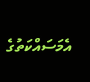އެމަސައްކަތުގެ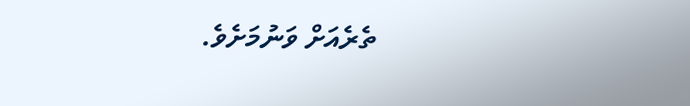ތެރެއަށް ވަނުމަށެވެ.